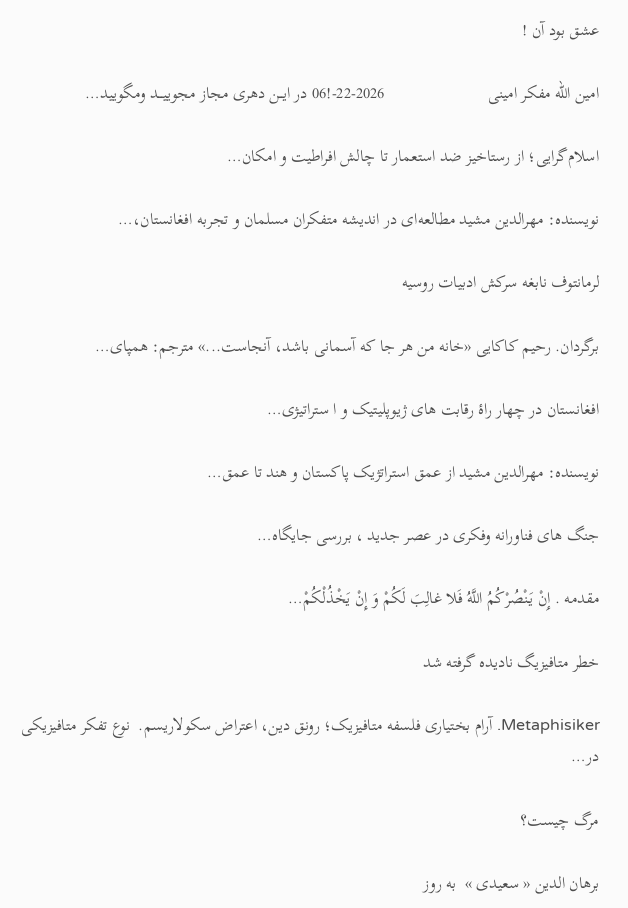عشق بود آن !

امین الله مفکر امینی                        2026-22-!06 در ایــن دهری مجاز مجوییـــد ومگویید…

اسلام‌گرایی؛ از رستاخیز ضد استعمار تا چالش افراطیت و امکان…

نویسنده: مهرالدین مشید مطالعه‌ای در اندیشه متفکران مسلمان و تجربه افغانستان،…

لرمانتوف نابغه سرکش ادبیات روسیه

برگردان. رحیم کاکایی «خانه من هر جا که آسمانی باشد، آنجاست...» مترجم: همپای…

افغانستان در چهار راۀ رقابت های ژیوپلیتیک و ا ستراتیژی…

نویسنده: مهرالدین مشید از عمق استراتژیک پاکستان و هند تا عمق…

جنگ های فناورانه وفکری در عصر جدید ، بررسی جایگاه…

مقدمه . إِنْ يَنْصُرْكُمُ اللَّهُ فَلا غالِبَ لَكُمْ وَ إِنْ يَخْذُلْكُمْ…

خطر متافیزیگ نادیده گرفته شد

Metaphisiker. آرام بختیاری فلسفه متافیزیک؛ رونق دین، اعتراض سکولاریسم.  نوع تفکر متافیزیکی در…

مرگ چیست؟

برهان الدین « سعیدی »  به روز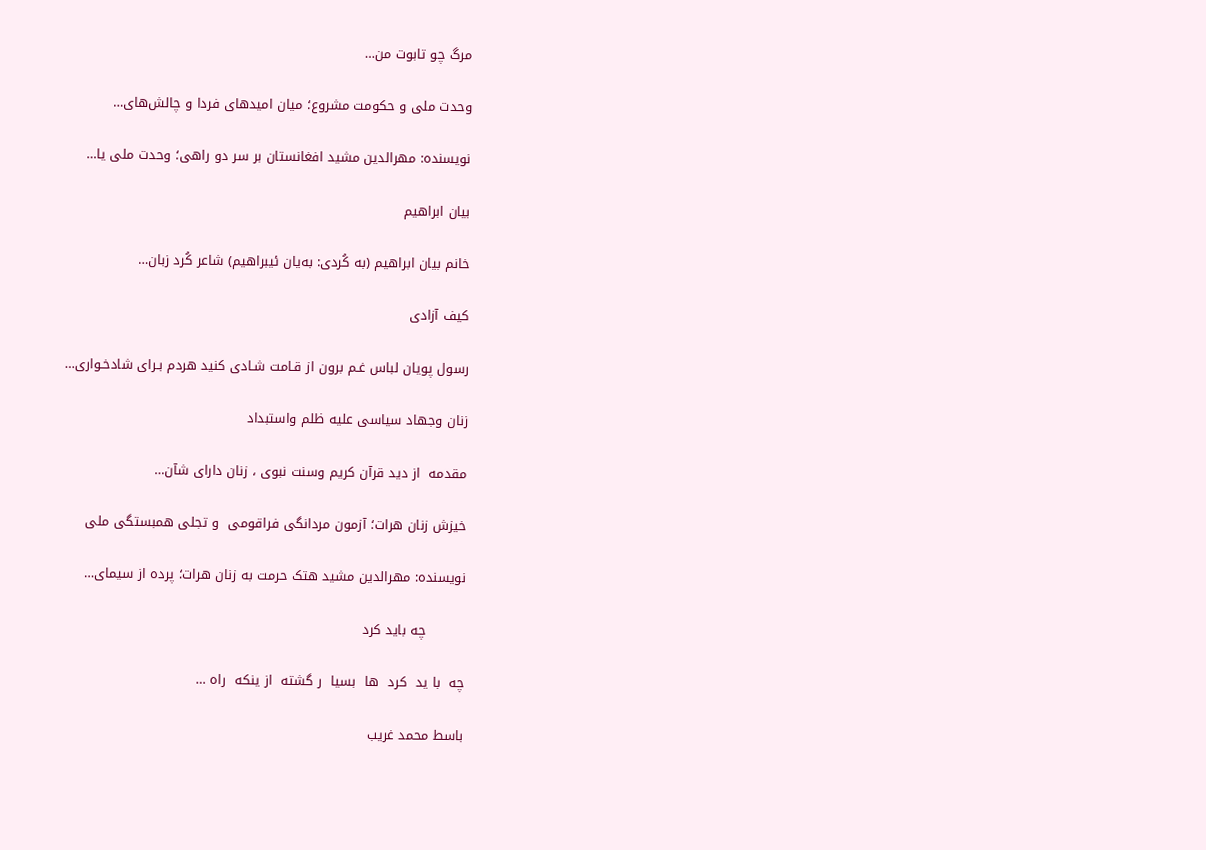مرگ چو تابوت من…

وحدت ملی و حکومت مشروع؛ میان امیدهای فردا و چالش‌های…

نویسنده: مهرالدین مشید افغانستان بر سر دو راهی؛ وحدت ملی یا…

بیان ابراهیم

خانم بیان ابراهیم (به کُردی: بەیان ئیبراهیم) شاعر کُرد زبان…

کیف آزادی

رسول پویان لباس غـم برون از قـامت شـادی کنید هردم بـرای شادخـواری…

زنان وجهاد سیاسی علیه ظلم واستبداد

مقدمه  از دید قرآن کریم وسنت نبوی ، زنان دارای شآن…

خیزش زنان هرات؛ آزمون مردانگی فراقومی  و تجلی همبستگی ملی

نویسنده: مهرالدین مشید هتک حرمت به زنان هرات؛ پرده از سیمای…

         چه باید کرد

چه  با ید  کرد  ها  بسیا  ر گشته  از ینکه  راه …

باسط محمد غریب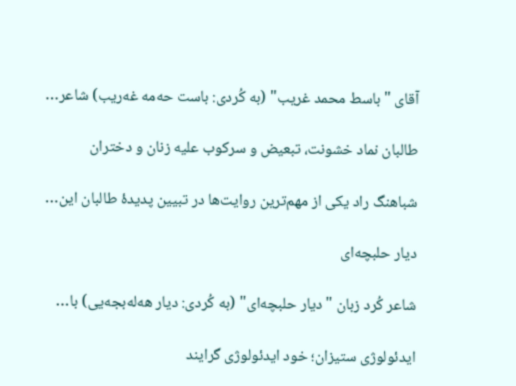آقای "باسط محمد غریب" (به کُردی: باست حەمە غەریب) شاعر…

طالبان نماد خشونت، تبعیض و سرکوب علیه زنان و دختران

شباهنگ راد یکی از مهم‌ترین روایت‌ها در تبیین پدیدهٔ طالبان این…

دیار حلبچه‌ای

شاعر کُرد زبان "دیار حلبچه‌ای" (به کُردی: دیار هه‌له‌بجه‌یی) با…

ایدئولوژی ستیزان؛ خود ایدئولوژی گرایند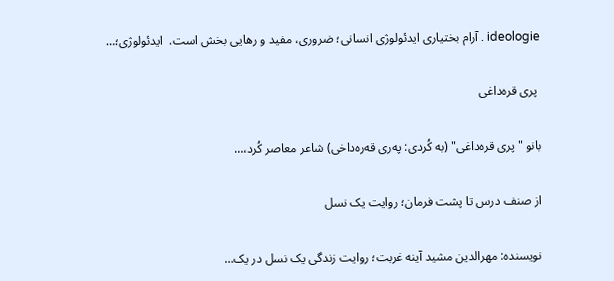ideologie . آرام بختیاری ایدئولوژی انسانی؛ ضروری، مفید و رهایی بخش است.  ایدئولوژی؛…

 پری قره‌داغی

بانو "پری قره‌داغی" (به کُردی: پەری قەرەداخی) شاعر معاصر کُرد،…

از صنف درس تا پشت فرمان؛ روایت یک نسل

نویسنده: مهرالدین مشید آینه غربت؛ روایت زندگی یک نسل در یک…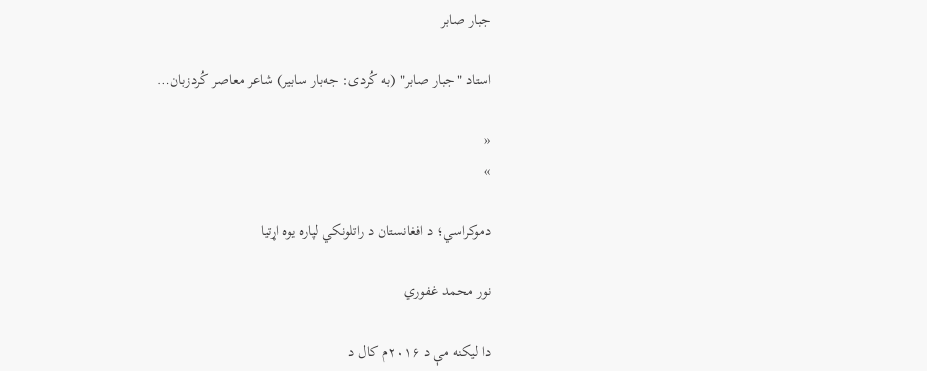جبار صابر

استاد "جبار صابر" (به کُردی: جەبار سابیر) شاعر معاصر کُردزبان…

«
»

دموکراسي؛ د افغانستان د راتلونکي لپاره یوه اړتیا

نور محمد غفوري

دا لیکنه مې د ۲۰۱۶م کال د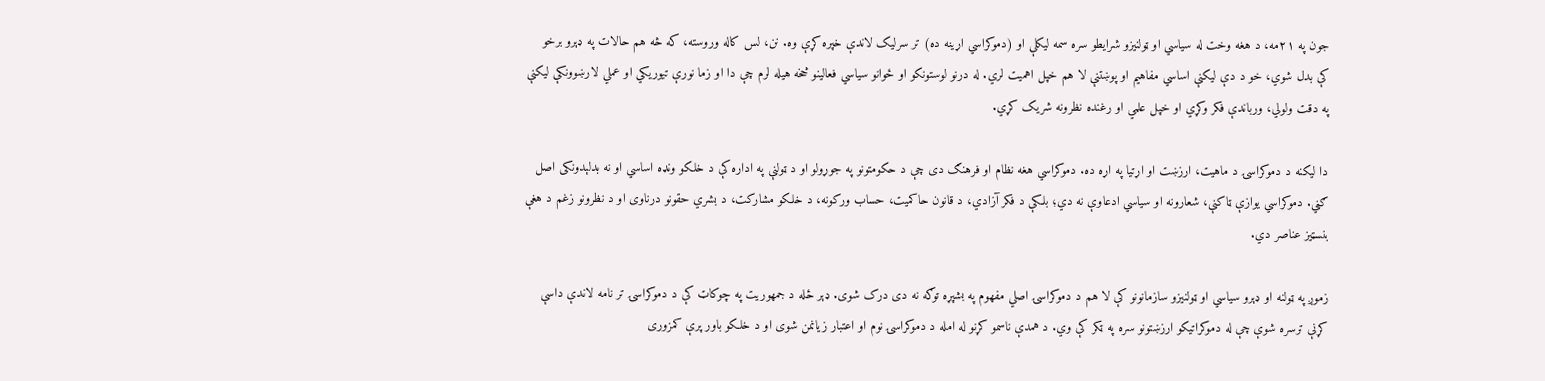جون په ۲۱مه، د هغه وخت له سیاسي او ټولنیزو شرایطو سره سمه لیکلې او (دموکراسي اړینه ده) تر سرلیک لاندې خپره کړې وه. نن، لس کاله وروسته، که څه هم حالات په ډېرو برخو کې بدل شوي، خو د دې لیکنې اساسي مفاهیم او پوښتنې لا هم خپل اهمیت لري. له درنو لوستونکو او ځوانو سیاسي فعالینو څخه هیله لرم چې دا او زما نورې تیوریکي او عملي لارښوونکې لیکنې په دقت ولولي، ورباندې فکر وکړي او خپل علمي او رغنده نظرونه شریک کړي.

دا لیکنه د دموکراسۍ د ماهیت، ارزښت او اړتیا په اړه ده. دموکراسي هغه نظام او فرهنګ دی چې د حکومتونو په جوړولو او د ټولنې په اداره کې د خلکو ونډه اساسي او نه بدلېدونکی اصل ګڼي. دموکراسي یوازې ټاکنې، شعارونه او سیاسي ادعاوې نه دي؛ بلکې د فکر آزادي، د قانون حاکمیت، حساب ورکونه، د خلکو مشارکت، د بشري حقونو درناوی او د نظرونو زغم د هغې بنسټیز عناصر دي.

زموږ په ټولنه او ډېرو سیاسي او ټولنیزو سازمانونو کې لا هم د دموکراسۍ اصلي مفهوم په بشپړه توګه نه دی درک شوی. ډېر ځله د جمهوریت په چوکاټ کې د دموکراسۍ تر نامه لاندې داسې کړنې ترسره شوې چې له دموکراتیکو ارزښتونو سره په ټکر کې وي. د همدې ناسمو کړنو له امله د دموکراسۍ نوم او اعتبار زیانمن شوی او د خلکو باور پرې کمزوری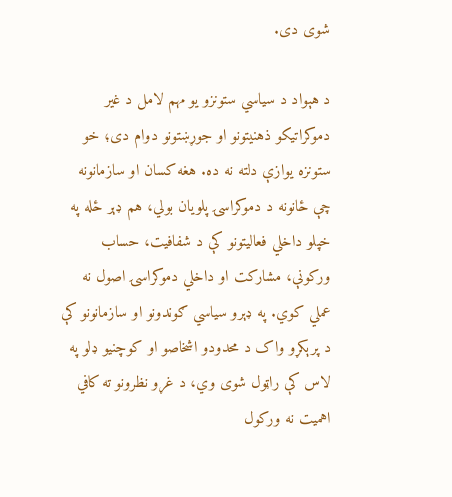شوی دی.

د هېواد د سیاسي ستونزو یو مهم لامل د غیر دموکراتیکو ذهنیتونو او جوړښتونو دوام دی؛ خو ستونزه یوازې دلته نه ده. هغه کسان او سازمانونه چې ځانونه د دموکراسۍ پلویان بولي، هم ډېر ځله په خپلو داخلي فعالیتونو کې د شفافیت، حساب ورکونې، مشارکت او داخلي دموکراسۍ اصول نه عملي کوي. په ډېرو سیاسي ګوندونو او سازمانونو کې د پرېکړو واک د محدودو اشخاصو او کوچنیو ډلو په لاس کې راټول شوی وي، د غړو نظرونو ته کافي اهمیت نه ورکول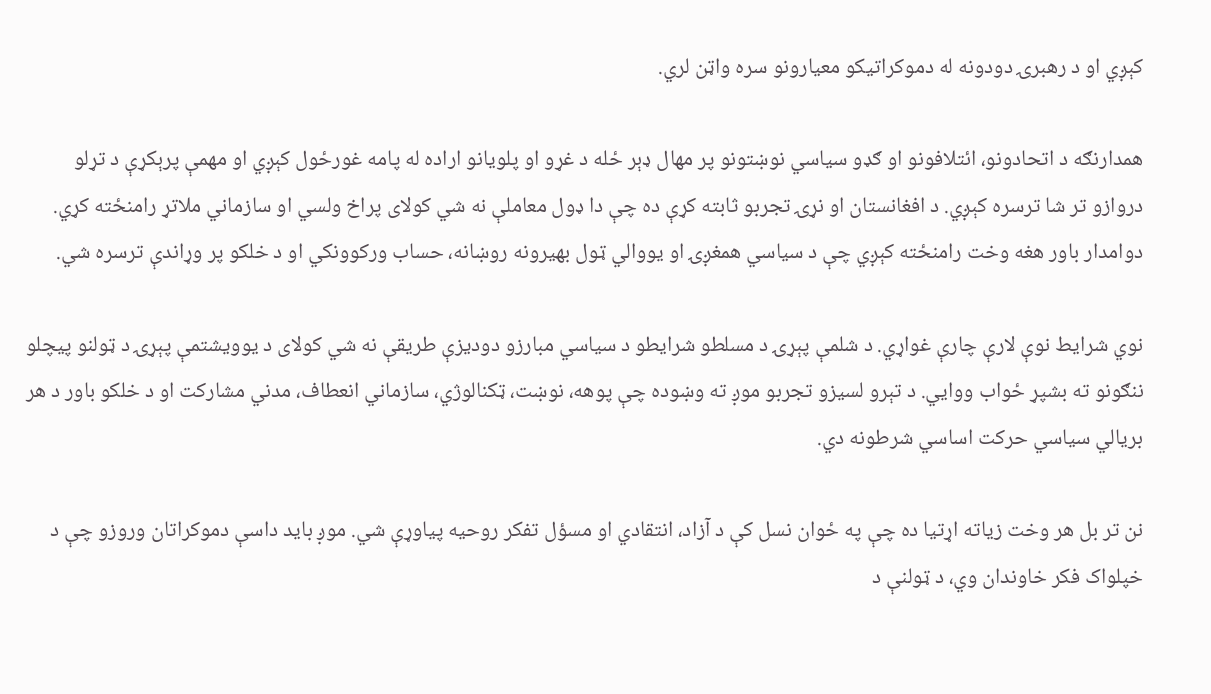کېږي او د رهبرۍ دودونه له دموکراتیکو معیارونو سره واټن لري.

همدارنګه د اتحادونو، ائتلافونو او ګډو سیاسي نوښتونو پر مهال ډېر ځله د غړو او پلویانو اراده له پامه غورځول کېږي او مهمې پرېکړې د تړلو دروازو تر شا ترسره کېږي. د افغانستان او نړۍ تجربو ثابته کړې ده چې دا ډول معاملې نه شي کولای پراخ ولسي او سازماني ملاتړ رامنځته کړي. دوامدار باور هغه وخت رامنځته کېږي چې د سیاسي همغږۍ او یووالي ټول بهیرونه روښانه، حساب ورکوونکي او د خلکو پر وړاندې ترسره شي.

نوي شرایط نوې لارې چارې غواړي. د شلمې پېړۍ د مسلطو شرایطو د سیاسي مبارزو دودیزې طریقې نه شي کولای د یوویشتمې پېړۍ د ټولنو پیچلو ننګونو ته بشپړ ځواب ووایي. د تېرو لسیزو تجربو موږ ته وښوده چې پوهه، نوښت، ټکنالوژي، سازماني انعطاف، مدني مشارکت او د خلکو باور د هر بریالي سیاسي حرکت اساسي شرطونه دي.

نن تر بل هر وخت زیاته اړتیا ده چې په ځوان نسل کې د آزاد، انتقادي او مسؤل تفکر روحیه پیاوړې شي. موږ باید داسې دموکراتان وروزو چې د خپلواک فکر خاوندان وي، د ټولنې د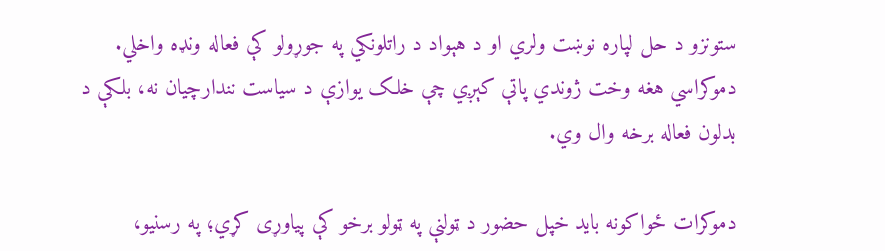ستونزو د حل لپاره نوښت ولري او د هېواد د راتلونکي په جوړولو کې فعاله ونډه واخلي. دموکراسي هغه وخت ژوندي پاتې کېږي چې خلک یوازې د سیاست نندارچیان نه، بلکې د بدلون فعاله برخه وال وي.

دموکرات ځواکونه باید خپل حضور د ټولنې په ټولو برخو کې پیاوړی کړي؛ په رسنیو،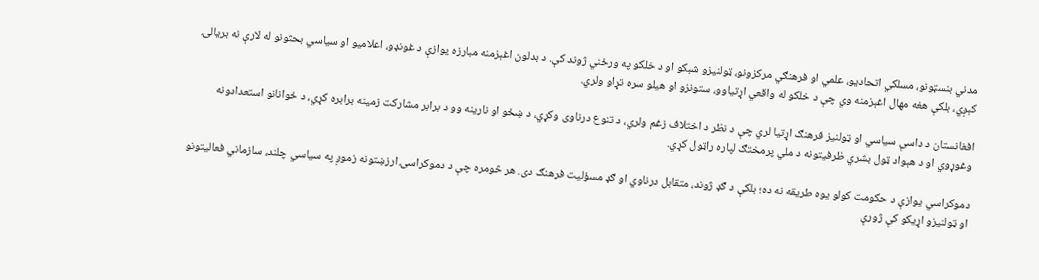مدني بنسټونو، مسلکي اتحادیو، علمي او فرهنګي مرکزونو، ټولنیزو شبکو او د خلکو په ورځني ژوند کې. د بدلون اغېزمنه مبارزه یوازې د غونډو، اعلامیو او سیاسي بحثونو له لارې نه بریالۍ کېږي، بلکې هغه مهال اغېزمنه وي چې د خلکو له واقعي اړتیاوو، ستونزو او هیلو سره تړاو ولري.

افغانستان د داسې سیاسي او ټولنیز فرهنګ اړتیا لري چې د نظر د اختلاف زغم ولري، د تنوع درناوی وکړي، د ښځو او نارینه وو د برابر مشارکت زمینه برابره کړي، د ځوانانو استعدادونه وغوړوي او د هېواد ټول بشري ظرفیتونه د ملي پرمختګ لپاره راټول کړي.

دموکراسي یوازې د حکومت کولو یوه طریقه نه ده؛ بلکې د ګډ ژوند، متقابل درناوي او ګډ مسؤلیت فرهنګ دی. هر څومره چې د دموکراسۍ ارزښتونه زموږ په سیاسي چلند، سازماني فعالیتونو او ټولنیزو اړیکو کې ژورې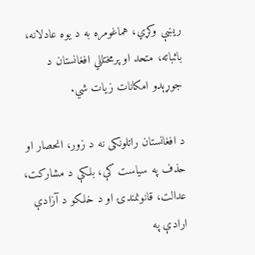ریښې وکړي، هماغومره به د یوه عادلانه، باثباته، متحد او پرمختللي افغانستان د جوړېدو امکانات زیات شي.

د افغانستان راتلونکی نه د زور، انحصار او حذف په سیاست کې، بلکې د مشارکت، عدالت، قانونمندۍ او د خلکو د آزادې ارادې په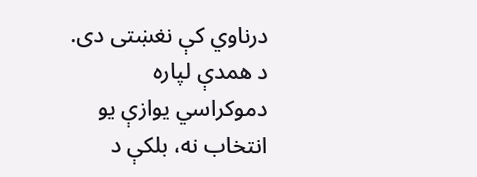درناوي کې نغښتی دی. د همدې لپاره دموکراسي یوازې یو انتخاب نه، بلکې د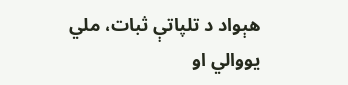هېواد د تلپاتې ثبات، ملي یووالي او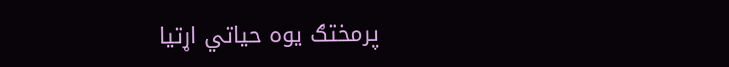پرمختګ یوه حیاتي اړتیا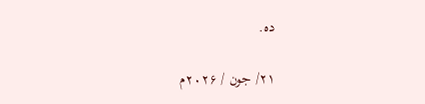ده.

۲۱/ جون / ۲۰۲۶م